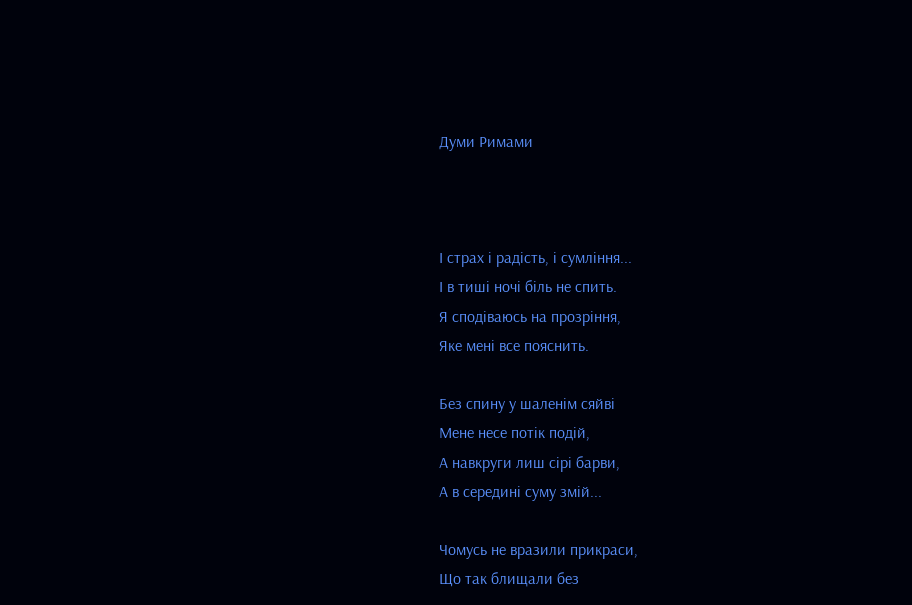Думи Римами



І страх і радість, і сумління...
І в тиші ночі біль не спить.
Я сподіваюсь на прозріння,
Яке мені все пояснить.

Без спину у шаленім сяйві
Мене несе потік подій,
А навкруги лиш сірі барви,
А в середині суму змій...

Чомусь не вразили прикраси,
Що так блищали без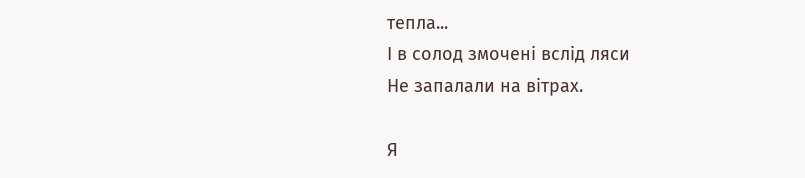тепла...
І в солод змочені вслід ляси
Не запалали на вітрах.

Я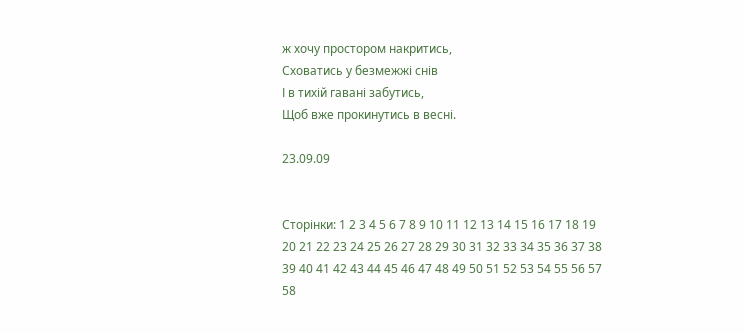ж хочу простором накритись,
Сховатись у безмежжі снів
І в тихій гавані забутись,
Щоб вже прокинутись в весні.

23.09.09


Сторінки: 1 2 3 4 5 6 7 8 9 10 11 12 13 14 15 16 17 18 19 20 21 22 23 24 25 26 27 28 29 30 31 32 33 34 35 36 37 38 39 40 41 42 43 44 45 46 47 48 49 50 51 52 53 54 55 56 57 58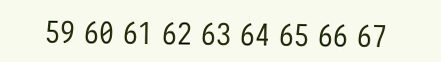59 60 61 62 63 64 65 66 67